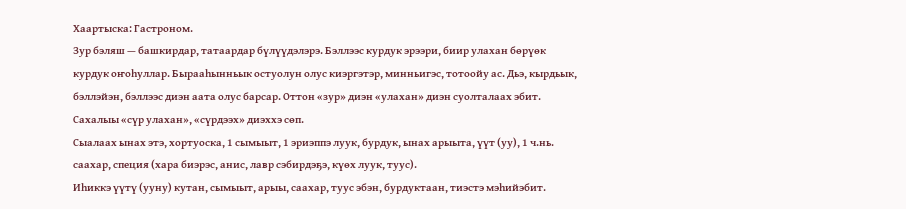Хаартыска: Гастроном.
Зур бэляш — башкирдар, татаардар бүлүүдэлэрэ. Бэллээс курдук эрээри, биир улахан бөрүөк курдук оҥоһуллар. Бырааһынньык остуолун олус киэргэтэр, минньигэс, тотоойу ас. Дьэ, кырдьык, бэллэйэн, бэллээс диэн аата олус барсар. Оттон «зур» диэн «улахан» диэн суолталаах эбит. Сахалыы «сүр улахан», «сүрдээх» диэххэ сөп.
Сыалаах ынах этэ, хортуоска, 1 сымыыт, 1 эриэппэ луук, бурдук, ынах арыыта, үүт (уу), 1 ч.нь. саахар, специя (хара биэрэс, анис, лавр сэбирдэҕэ, күөх луук, туус).
Иһиккэ үүтү (ууну) кутан, сымыыт, арыы, саахар, туус эбэн, бурдуктаан, тиэстэ мэһийэбит.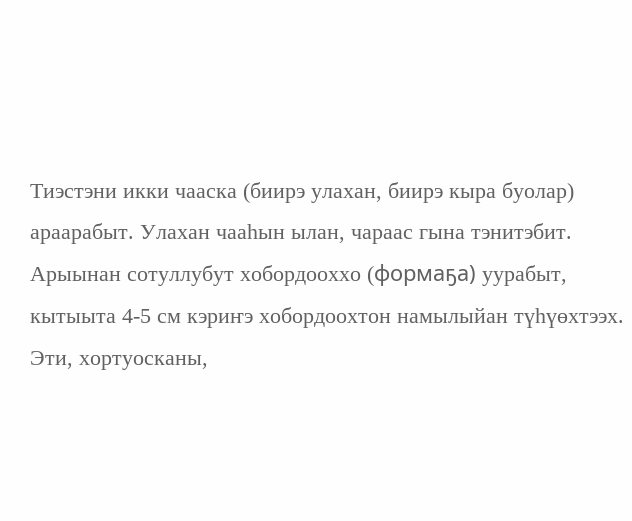Тиэстэни икки чааска (биирэ улахан, биирэ кыра буолар) араарабыт. Улахан чааһын ылан, чараас гына тэнитэбит. Арыынан сотуллубут хобордооххо (формаҕа) уурабыт, кытыыта 4-5 см кэриҥэ хобордоохтон намылыйан түһүөхтээх.
Эти, хортуосканы,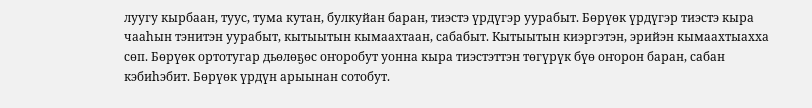луугу кырбаан, туус, тума кутан, булкуйан баран, тиэстэ үрдүгэр уурабыт. Бөрүөк үрдүгэр тиэстэ кыра чааһын тэнитэн уурабыт, кытыытын кымаахтаан, сабабыт. Кытыытын киэргэтэн, эрийэн кымаахтыахха сөп. Бөрүөк ортотугар дьөлөҕөс оҥоробут уонна кыра тиэстэттэн төгүрүк бүө оҥорон баран, сабан кэбиһэбит. Бөрүөк үрдүн арыынан сотобут.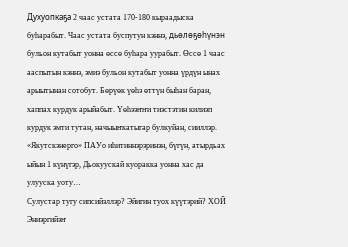Духуопкаҕа 2 чаас устата 170-180 кыраадыска буһарабыт. Чаас устата буспутун кэннэ, дьөлөҕөһүнэн бульон кутабыт уонна өссө буһара уурабыт. Өссө 1 чаас ааспытын кэннэ, эмиэ бульон кутабыт уонна үрдүн ынах арыытынан сотобут. Бөрүөк үөһэ өттүн быһан баран, хаппах курдук арыйабыт. Үөһээҥҥи тиэстэтин килиэп курдук эмти тутан, начыыҥкатыгар булкуйан, сииллэр.
«Якутскэнерго» ПАУо иһитиннэрэринэн, бүгүн, атырдьах ыйын 1 күнүгэр, Дьокуускай куоракка уонна хас да улууска уоту…
Сулустар тугу сипсийэллэр? Эйигин туох күүтэрий? ХОЙ Эниэргийэҥ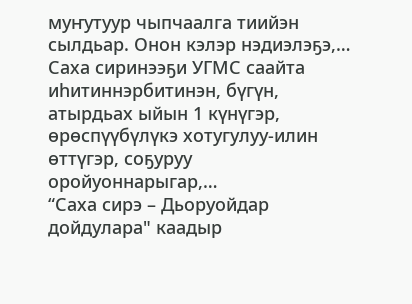муҥутуур чыпчаалга тиийэн сылдьар. Онон кэлэр нэдиэлэҕэ,…
Саха сиринээҕи УГМС саайта иһитиннэрбитинэн, бүгүн, атырдьах ыйын 1 күнүгэр, өрөспүүбүлүкэ хотугулуу-илин өттүгэр, соҕуруу оройуоннарыгар,…
“Саха сирэ – Дьоруойдар дойдулара" каадыр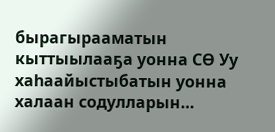бырагырааматын кыттыылааҕа уонна СӨ Уу хаһаайыстыбатын уонна халаан содулларын…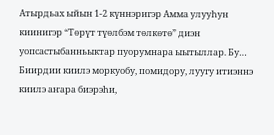Атырдьах ыйын 1-2 күннэригэр Амма улууһун киинигэр “Төрүт түөлбэм төлкөтө” диэн уопсастыбанньыктар пуорумнара ыытыллар. Бу…
Биирдии киилэ моркуобу, помидору, луугу итиэннэ киилэ аҥара биэрэһи,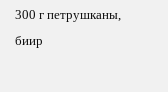300 г петрушканы, биир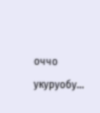оччо укуруобу…